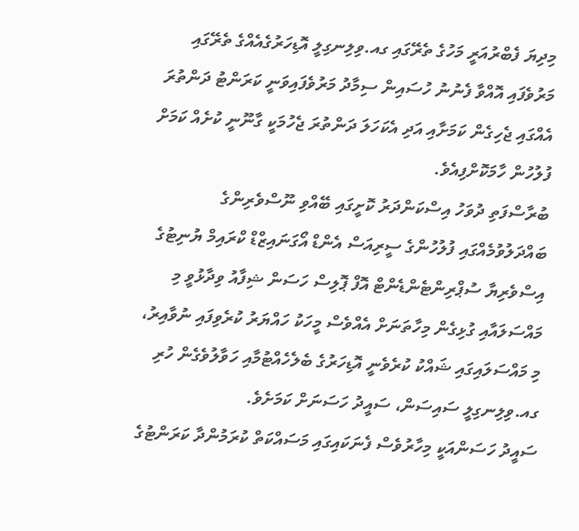މިދިޔަ ފެބްރުއަރީ މަހުގެ ތެރޭގައި ގއ.ވިލިނގިލީ އޮޑިހަރުގެއެއްގެ ތެރޭގައި މަރުވެފައި އޮއްވާ ފެނުނު ހުސައިން ސިމާދު މަރުވެފައިވަނީ ކަރަންޓު ދަންތުރަ އެއްގައި ޖެހިގެން ކަމަށާއި އަދި އެކަހަލަ ދަންތުރަ ޖެހުމަކީ ގާނޫނީ ކުށެއް ކަމަށް ފުލުހުން ހާމަކޮށްފިއެވެ.
ބުރާސްފަތި ދުވަހު އިސްކަންދަރު ކޮށީގައި ބޭއްވި ނޫސްވެރިންގެ ބައްދަލުވުމެއްގައި ފުލުހުންގެ ސީރިއަސް އެންޑް އޯގަނައިޒްޑް ކްރައިމް ޔުނިޓުގެ އިސްވެރިޔާ ސުޕްރިންޓެންޑެންޓް އޮފް ޕޮލިސް ހަސަން ޝިފާއު ވިދާޅުވީ މި މައްސަލައާއި ގުޅިގެން މިހާތަނަށް އެއްވެސް މީހަކު ހައްޔަރު ކުރެވިފައި ނުވާއިރު، މި މައްސަލައިގައި ޝައްކު ކުރެވެނީ އޮޑިހަރުގެ ބެލެހެއްޓުމާއި ހަވާލުވެގެން ހުރި ގއ.ވިލިނގިލީ ސައިސަން، ސައީދު ހަސަނަށް ކަމަށެވެ.
ސައީދު ހަސަންއަކީ މިހާރުވެސް ފެނަކައިގައި މަސައްކަތް ކުރަމުންދާ ކަރަންޓުގެ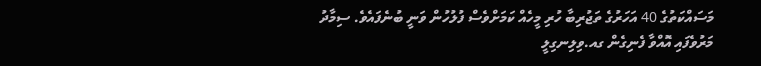މަސައްކަތުގެ 40 އަހަރުގެ ތަޖުރިބާ ހުރި މީހެއް ކަމަށްވެސް ފުލުހުން ވަނީ ބުނެފައެވެ. ސިމާދު މަރުވެފައި އޮއްވާ ފެނިގެން ގއ.ވިލިނގިލީ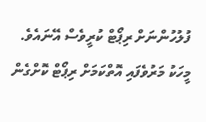ފުލުހުންނަށް ރިޕޯޓް ކުރީވެސް އޭނައެވެ.
މީހަކު މަރުވެފައި އޮތްކަމަށް ރިޕޯޓް ކޮށްގެން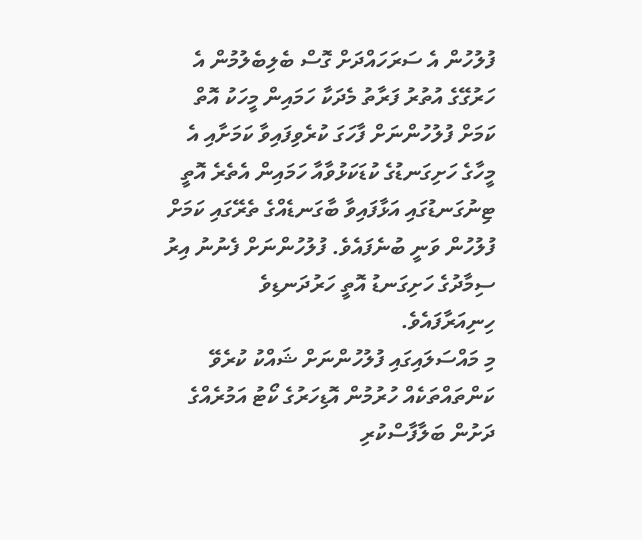ފުލުހުން އެ ސަރަހައްދަށް ގޮސް ބެލިބެލުމުން އެ ހަރުގޭގެ އުތުރު ފަރާތު މެދަކާ ހަމައިން މީހަކު އޮތް ކަމަށް ފުލުހުންނަށް ފާހަގަ ކުރެވިފައިވާ ކަމަށާއި އެ މީހާގެ ހަށިގަނޑުގެ ކުޑަކަޅުވާއާ ހަމައިން އެތެރެ އޮތީ ޓިނުގަނޑުގައި އަޅާފައިވާ ބާގަނޑެއްގެ ތެރޭގައި ކަމަށް ފުލުހުން ވަނީ ބުނެފައެވެ. ފުލުހުންނަށް ފެނުނު އިރު ސިމާދުގެ ހަށިގަނޑު އޮތީ ހަރުދަނޑިވެ ހިނިއަރާފައެވެ.
މި މައްސަލައިގައި ފުލުހުންނަށް ޝައްކު ކުރެވޭ ކަންތައްތަކެއް ހުރުމުން އޮޑިހަރުގެ ކޯޓު އަމުރެއްގެ ދަށުން ބަލާފާސްކުރި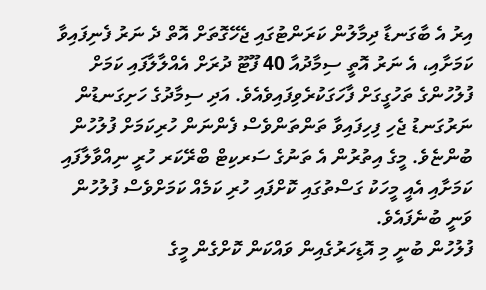އިރު އެ ބާގަނޑާ ދިމާލުން ކަރަންޓުގައި ޖެހޭގޮތަށް އޮތް ދެ ނަރު ފެނިފައިވާ ކަމަށާއި، އެ ނަރު އޮތީ ސިމާދުއާ 40 ފޫޓޫ ދުރަށް އެއްލާލާފައި ކަމަށް ފުލުހުންގެ ތަހުގީގަށް ފާހަގަކުރެވިފައިވެއެވެ. އަދި ސިމާދުގެ ހަށިގަނޑުން ނަރުގަނޑު ޖެހި ފިހިފައިވާ ތަންތަންވެސް ފެންނަން ހުރިކަމަށް ފުލުހުން ބުންޏެވެ. މީގެ އިތުރުން އެ ތަނުގެ ސަރކިޓް ބްރޭކަރ ހުރީ ނިއްވާލާފައި ކަމަށާއި އެއީ މީހަކު ގަސްތުގައި ކޮށްފައި ހުރި ކަމެއް ކަމަށްވެސް ފުލުހުން ވަނީ ބުނެފައެވެ.
ފުލުހުން ބުނީ މި އޮޑިހަރުގެއިން ވައްކަން ކޮށްގެން މީގެ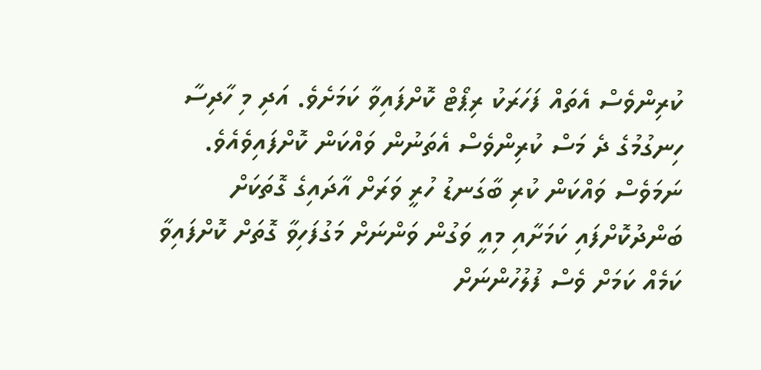ކުރިންވެސް އެތައް ފަހަރަކު ރިޕޯޓް ކޮށްފައިވާ ކަމަށެވެ. އަދި މި ހާދިސާ ހިނގުމުގެ ދެ މަސް ކުރިންވެސް އެތަނުން ވައްކަން ކޮށްފައިވެއެވެ. ނަމަވެސް ވައްކަން ކުރި ބާގަނޑު ހުރީ ވަރަށް އާދައިގެ ގޮތަކަށް ބަންދުކޮށްފައި ކަމަށާއި މިއީ ވަގުން ވަންނަށް މަގުފަހިވާ ގޮތަށް ކޮށްފައިވާ ކަމެއް ކަމަށް ވެސް ފުލުހުންނަށް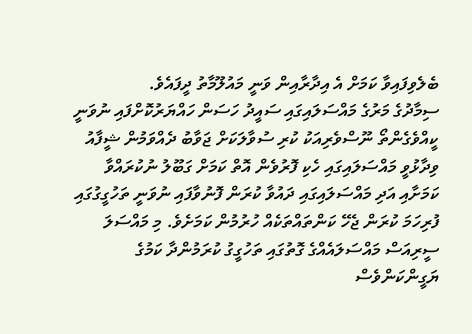ބެލެވިފައިވާ ކަމަށް އެ އިދާރާއިން ވަނީ މައުލޫމާތު ދީފައެވެ.
ސިމާދުގެ މަރުގެ މައްސަލައިގައި ސައީދު ހަސަން ހައްޔަރުކޮށްފައި ނުވަނީ ކީއްވެގެންތޯ ނޫސްވެރިއަކު ކުރި ސުވާލަކަށް ޖަވާބު ދެއްވަމުން ޝީފާއު ވިދާޅުވީ މައްސަލައިގައި ހެކި ފޮރުވެން އޮތް ކަމަށް ގަބޫލު ނުކުރައްވާ ކަމަށާއި އަދި މައްސަލައިގައި ދައުވާ ކުރަން ފޮނުވާފައި ނުވަނީ ތަހުގީގުގައި ފުރިހަމަ ކުރަން ޖެހޭ ކަންތައްތަކެއް ހުރުމުން ކަމަށެވެ. މި މައްސަލަ ސީރިއަސް މައްސަލައެއްގެ ގޮތުގައި ތަހުގީގު ކުރަމުންދާ ކަމުގެ ޔަގީންކަންވެސް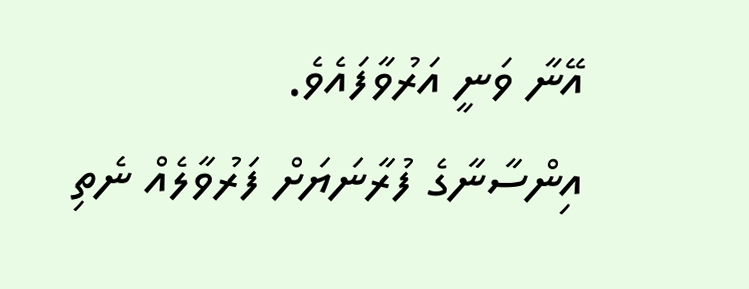އޭނާ ވަނީ އަރުވާފައެވެ.
އިންސާނާގެ ފުރާނަޔަށް ފަރުވާލެއް ނެތި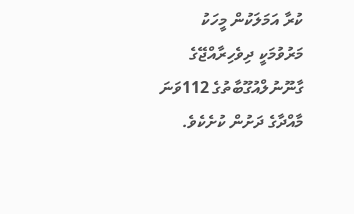ކުރާ އަމަލަކުން މީހަކު މަރުވުމަކީ ދިވެހިރާއްޖޭގެ ގާނޫނުލްއުގޫބާތުގެ 112ވަނަ މާއްދާގެ ދަށުން ކުށެކެވެ.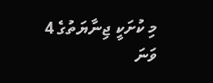މި ކުށަކީ ޖިނާޔަތުގެ 4 ވަނަ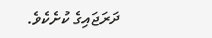ދަރަޖައިގެ ކުށެކެވެ.